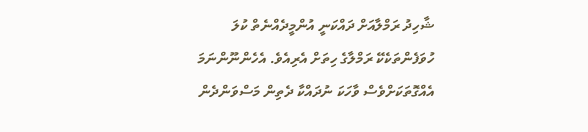ޝާހިދު ރަމްލާއަށް ދައްކަނީ އުންމީދެއްނެތް ކުލަ ހުވަފެންތަކެކޭ ރަމްލާގެ ހިތަށް އެރިއެވެ. އެހެންނޫންނަމަ އެއްގޮތަކަށްވެސް ވާހަކަ ނުދައްކާ ދެތިން މަސްވަންދެން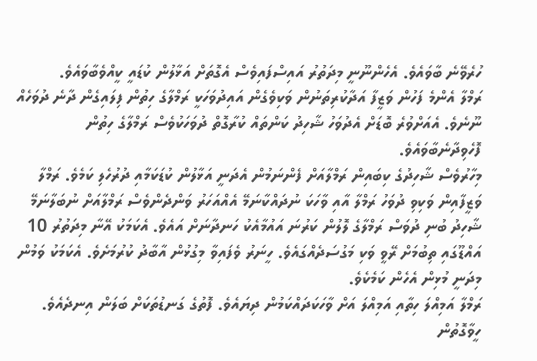ހުރެވޭނެ ބާވައެވެ. އެހެންނޫނީ މިދަތުރު އައިސްފައިވެސް އެގޮތަށް އަޅާލުން ކުޑައީ ކީއްވެބާވައެވެ.
ރަމްލާ އެންމެ ފަހުން ވަޒީފާ އަދާކުރިތަނުން ވަކިވެގެން އައިދުވަހަކީ ރަމްލާގެ ހިތުން ފިލައިގެން ދާނެ ދުވަހެއް ނޫނެވެ. އެއަށްވުރެ ބޮޑަށް އެދުވަހު ޝާހިދު ކަންތައް ކުރާގޮތް ދުވަހަކުވެސް ރަމްލާގެ ހިތުން ފޮހެވިދާނެބާވައެވެ.
މިހާރުވެސް ޝާހިދުގެ ކިބައިން ރަމްލާއަށް ފެންނަމުން އެދަނީ އަޅާލުން ކުޑަކަމާއި ދުރުހެލި ކަމެވެ. ރަމްލާ ވަޒީފާއިން ވަކިވި ދުވަހު ރަމްލާ އާއި ވާހަކަ ނުދައްކާނަމޭ އެއްއަހަރު ވަންދެންވެސް ރަމްލާއަށް ނުބަލާނަމޭ ޝާހިދު ބުނި ދުވަސް ރަމްލާގެ ލޮލުން ކަރުނަ އައުމާއެކު ހަނދާނަށް އައެވެ. އެކަމަކު އޭނާ މިދަތުރު 10 އައްޑޫގައި ތިބުމަށް ރޭވީ ވަކި މަގުސަދެއްގައެވެ. ހީނަރު ވެފައިވާ މިގުޅުން އާބާދު ކުރުމަށެވެ. އެކަމަކު ވަމުން މިދަނީ މުޅިން އެހެން ކަމެކެވެ.
ރަމްލާ އަމިއްލަ ހިތާއި އަމިއްލަ އަށް ވާހަކަދައްކަމުން ދިޔައެވެ. ފޮތުގެ ގަނޑުތަކަށް ބަލަން އިނދެއެވެ. ހީވާގޮތުން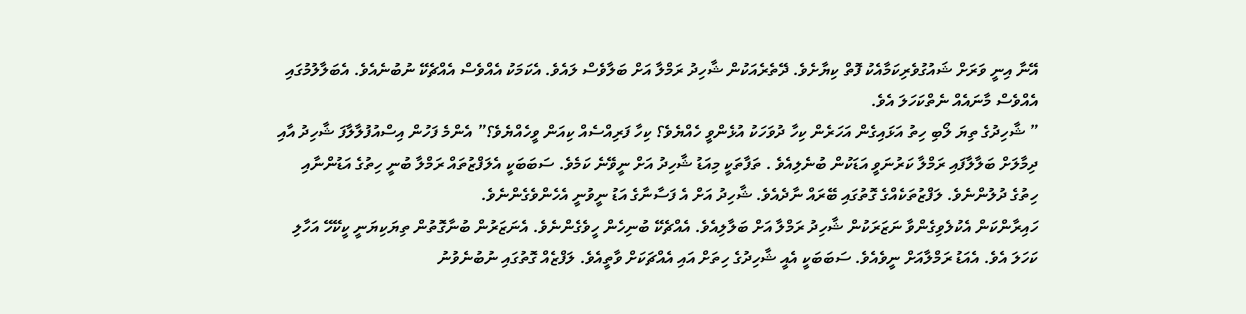އޭނާ އިނީ ވަރަށް ޝައުގުވެރިކަމާއެކު ފޮތް ކިޔާށެވެ. ދޭތެރެއަކުން ޝާހިދު ރަމްލާ އަށް ބަލާވެސް ލައެވެ. އެކަމަކު އެއްވެސް އެއްޗެކޭ ނުބުނެއެވެ. އެބަލާލުމުގައި އެއްވެސް މާނައެއް ނެތްކަހަލަ އެވެ.
” ޝާހިދުގެ ތިޔަ ލޯބި ހިތު އަޅައިގެން އަހަރެން ކިހާ ދުވަހަކު އުޅެންވީ ހެއްޔެވެ؟ ކިހާ ފަރިއްސެއް ކިއަން ވީހެއްޔެވެ؟” އެންމެ ފަހުން އިސްއުފުލާލާފަ ޝާހިދު އާއި ދިމާލަށް ބަލާލާފައި ރަމްލާ ކަރުނަވީ އަޑަކުން ބުނެލިއެވެ . ތަފާތަކީ މިއަޑު ޝާހިދު އަށް ނީވޭނެ ކަމެވެ. ސަބަބަކީ އެލަފްޒުތައް ރަމްލާ ބުނީ ހިތުގެ އަޑުންނާއި ހިތުގެ ދުލުންނެވެ. ލަފްޒުތަކެއްގެ ގޮތުގައި ބޭރައް ނާދެއެވެ. ޝާހިދު އަށް އެ ފަސާނާގެ އަޑު ނީވުނީ އެހެންވެގެންނެވެ.
ހައިރާންކަން އެކުލެވިގެންވާ ނަޒަރަކުން ޝާހިދު ރަމްލާ އަށް ބަލާލިއެވެ. އެއްޗެކޭ ބުނިހެން ހީވެގެންނެވެ. އެނަޒަރުން ބުނާގޮތުން ތިޔަކިޔަނީ ކީކޭހޭ އަހާލި ކަހަލަ އެވެ. އެއަޑު ރަމްލާއަށް ނީވެއެވެ. ސަބަބަކީ އެއީ ޝާހިދުގެ ހިތަށް އައި އެއްޗަކަށް ވާތީއެވެ. ލަފްޒެއް ގޮތުގައި ނުބުނެވުނު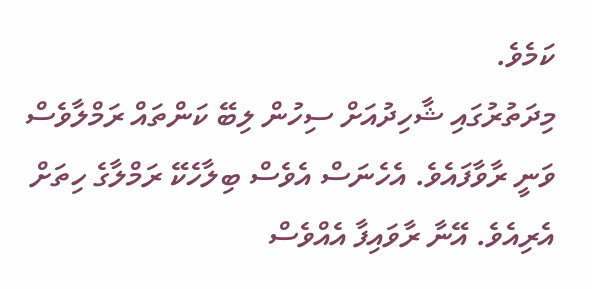ކަމެވެ.
މިދަތުރުގައި ޝާހިދުއަށް ސިހުން ލިބޭ ކަންތައް ރަމްލާވެސް ވަނީ ރާވާފައެވެ. އެހެނަސް އެވެސް ބިލާހެކޭ ރަމްލާގެ ހިތަށް އެރިއެވެ. އޭނާ ރާވައިފާ އެއްވެސް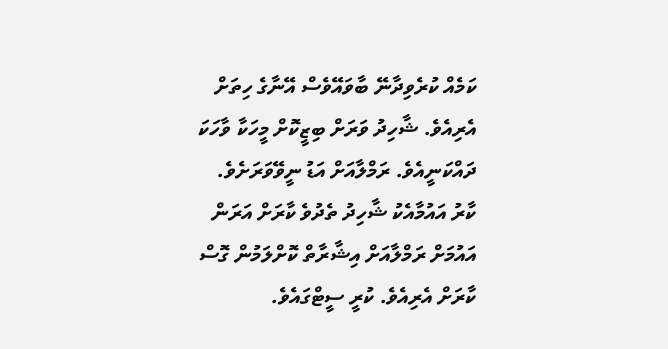ކަމެއް ކުރެވިދާނޭ ބާވައޭވެސް އޭނާގެ ހިތަށް އެރިއެވެ. ޝާހިދު ވަރަށް ބިޒީކޮށް މީހަކާ ވާހަކަ ދައްކަނީއެވެ. ރަމްލާއަށް އަޑު ނީވޭވަރަށެވެ.
ކާރު އައުމާއެކު ޝާހިދު ތެދުވެ ކާރަށް އަރަން އައުމަށް ރަމްލާއަށް އިޝާރާތް ކޮށްލަމުން ގޮސް ކާރަށް އެރިއެވެ. ކުރީ ސީޓްގައެވެ.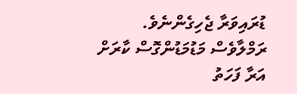ޑުރައިވަރާ ޖެހިގެންނެވެ. ރަމްލާވެސް މަޑުމަޑުންގޮސް ކާރަށް އަރާ ފަހަތު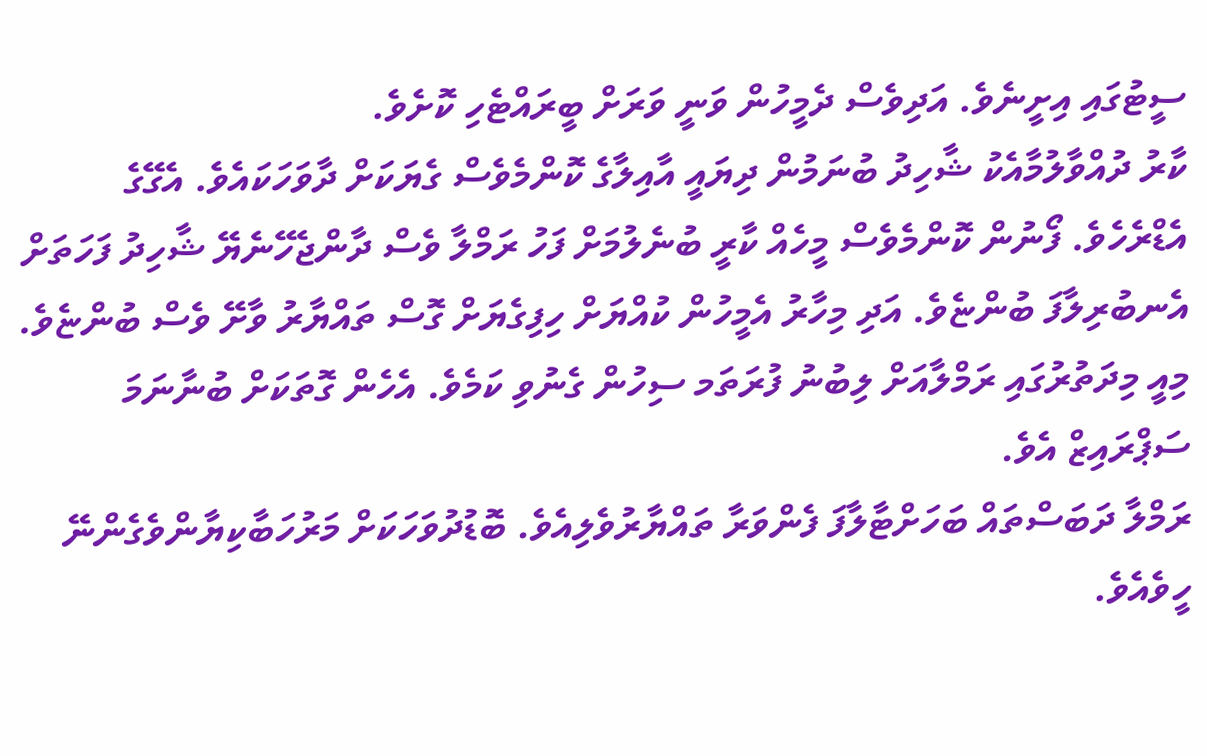ސީޓުގައި އިށީނެވެ. އަދިވެސް ދެމީހުން ވަނީ ވަރަށް ބީރައްޓެހި ކޮށެވެ.
ކާރު ދުއްވާލުމާއެކު ޝާހިދު ބުނަމުން ދިޔައީ އާއިލާގެ ކޮންމެވެސް ގެޔަކަށް ދާވަހަކައެވެ. އެގޭގެ އެޑްރެހެވެ. ފޯނުން ކޮންމެވެސް މީހެއް ކާރީ ބުނެލުމަށް ފަހު ރަމްލާ ވެސް ދާންޖެހޭނެޔޭ ޝާހިދު ފަހަތަށް އެނބުރިލާފަ ބުންޏެވެ. އަދި މިހާރު އެމީހުން ކުއްޔަށް ހިފިގެޔަށް ގޮސް ތައްޔާރު ވާށޭ ވެސް ބުންޏެވެ. މިއީ މިދަތުރުގައި ރަމްލާއަށް ލިބުނު ފުރަތަމ ސިހުން ގެނުވި ކަމެވެ. އެހެން ގޮތަކަށް ބުނާނަމަ ސަޕްރައިޒް އެވެ.
ރަމްލާ ދަބަސްތައް ބަހަށްޓާލާފަ ފެންވަރާ ތައްޔާރުވެލިއެވެ. ބޮޑުދުވަހަކަށް މަރުހަބާކިޔާންވެގެންނޭ ހީވެއެވެ.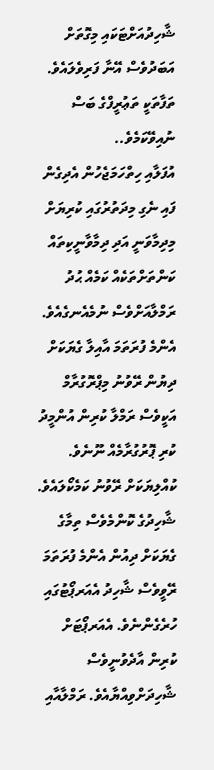ޝާހިދުއަށްޓަކައި މިގޮތަށް އަބަދުވެސް އޭނާ ފަރިވެލައެވެ. ތަފާތަކީ ތަޢުރީފްގެ ބަސް ނުއިވޭކަމެވެ..
އުފަލާއި ހިތްހަމަޖެހުން އެދިގެން ފައި ނެގި މިދަތުރުގައި ކުރިޔަށް މިދިމާވަނީ އަދި ދިމާވާނީކިތައް ކަންތަށްތަކެއް ކަމެއް ޙުދު ރަމްލާއަށްވެސް ނުމެއެނގެއެވެ. އެންމެ ފުރަތަމަ އާއިލާ ގެޔަކަށް ދިޔުން ރޭވުނު މިޕްރޮގުރާމް އަކީވެސް ރަމްލާ ކުރިން އުންމީދު ކުރި ޕޮރުގުރާމެއް ނޫނެވެ. ކުއްލިޔަކަށް ރޭވުނު ކަމެކޯލައެވެ.
ޝާހިދުގެ ކޮންމެވެސް ތިމާގެ ގެޔަކަށް ދިއުން އެންމެ ފުރަތަމަ ރޭވީވެސް ޝާހިދު އެއަރޕޯޓުގައި ހުރެގެންނެވެ. އެއަރޕޯޓަށް ކުރިން އާދެވުނީވެސް ޝާހިދަށްވިއްޔާއެވެ. ރަމްލާއާއި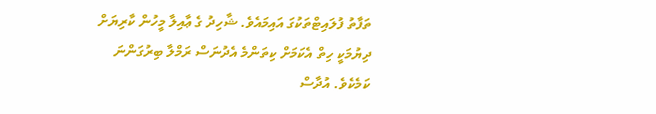ތަފާތު ފުލައިޓްތަކުގަ އައިމައެވެ. ޝާހިދު ގެ ޢާއިލާ މީހުން ކާރިޔަށް ދިޔުމަކީ ހިތް އެކަމަށް ކިތަންމެ އެދުނަސް ރަމްލާ ބިރުގަންނަ ކަމެކެވެ. އުދާސް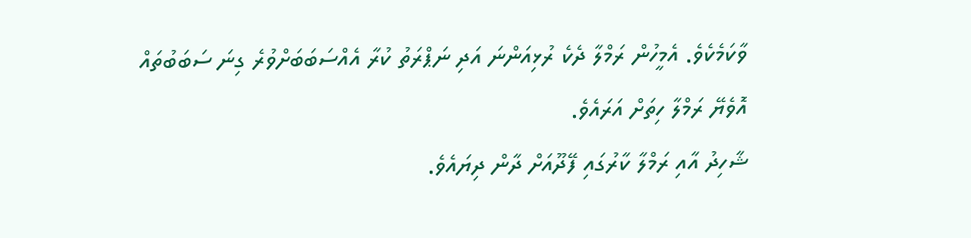ވާކަމެކެވެ. އެމީހުން ރަމްލާ ދެކެ ރުޅިއަންނަ އަދި ނަޕްރަތު ކުރާ އެއްސަބަބަށްވުރެ ގިނަ ސަބަބުތައް އޮވެޔޭ ރަމްލާ ހިތަށް އަރައެވެ.
ޝާހިދު އާއި ރަމްލާ ކާރުގައި ފޭދޫއަށް ދާން ދިޔައެވެ.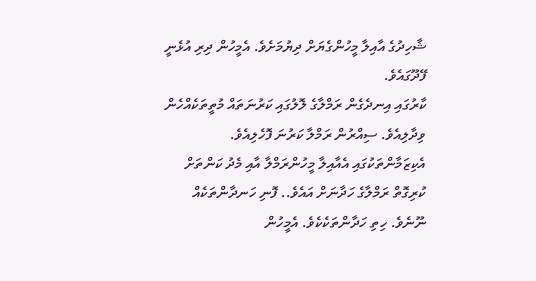ޝާހިދުގެ އާއިލާ މީހުންގެޔަށް ދިޔުމަށެވެ. އެމީހުން ދިރި އުޅެނީ ފޭދޫގައެވެ.
ކާރުގައި އިނދެގެން ރަމްލާގެ ލޮލުގައި ކަރުނަތައް މުތީތަކެއްހެން ވިދާލިއެވެ. ސިއްރުން ރަމްލާ ކަރުނަ ފޮހެލިއެވެ. އެކިޒަމާންތަކުގައި އެއާއިލާ މީހުންރަމްލާ އާއި މެދު ކަންތަށް ކުރިގޮތް ރަމްލާގެ ހަދާނަށް އައެވެ.. ފޮނި ހަނދާންތަކެއް ނޫނެވެ. ހިތި ހަދާންތަކެކެވެ. އެމީހުން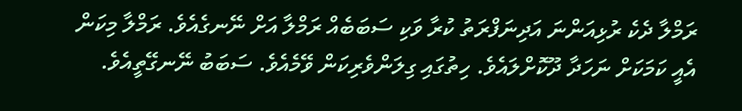ރަމްލާ ދެކެ ރުޅިއަންނަ އަދިނަފްރަތު ކުރާ ވަކި ސަބަބެއް ރަމްލާ އަށް ނޭނގެއެވެ. ރަމްލާ މިކަން އެއީ ކަމަކަށް ނަހަދާ ދޫކޮށްލައެވެ. ހިތުގައި ގިލަންވެރިކަން ވޭމެއެވެ. ސަބަބު ނޭނގޭތީއެވެ.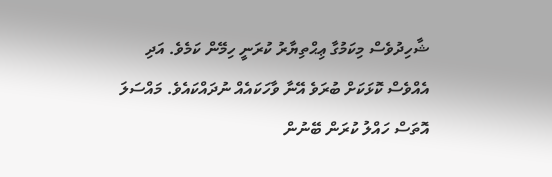ޝާހިދުވެސް މިކަމުގާ ޢިޙްތިޔާރު ކުރަނީ ހިމޭން ކަމެވެ. އަދި އެއްވެސް ކޮޅަކަށް ބުރަވެ އޭނާ ވާހަކައެއް ނުދައްކައެވެ. މައްސަލަ އޮތަސް ހައްލު ކުރަން ބޭނުން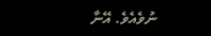ނުވެއެވެ. އޭނާ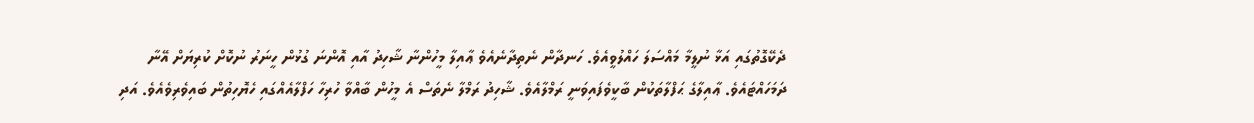ދެކޭގޮތުގައި އަޅާ ނުލީމާ މައްސަލަ ހައްލުވީއެވެ. ހަނދާން ނެތިދާނެއެވެ ޢާއިލާ މީހުންނާ ޝާހިދު އާއި އޮންނަ ގުޅުން ހީނަރު ނުކޮށް ކުރިޔަށް އޭނާ ދަމަހައްޓައެވެ. ޢާއިލާގެ ޙަފްލާތަކުން ބާކީވެފައިވަނީ ރަމްލާއެވެ. ޝާހިދު ރަމްލާ ނެތަސް އެ މީހުން ބާއްވާ ހުރިހާ ހަފްލާއެއްގައި ހެޔޮހިތުން ބައިވެރިވެއެވެ. އަދި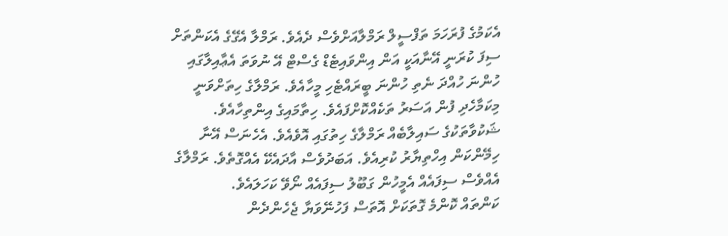އެކަމުގެ ފުރަހަމަ ތަފްސީލް ރަމްލާއަށްވެސް ދެއެވެ. ރަމްލާ އެގޭގެ އެކަންތަށް ސިފަ ކުރަނީ އޭނާއަކީ އަން އިންވައިޓެޑް ގެސްޓް އޭ ނުވަތަ އެޢާއިލާގައި ހުންނަ ހުއްދަ ނެތި ހުންނަ ބީރައްޓެހި މީހާއެވެ. ރަމްލާގެ ހިތަށްވަނީ މިކަމާހެދި ފުން އަސަރު ތަކެއްކޮށްފައެވެ. ހިތާމައިގެ އިންތިހާއެވެ. ޝަކުވާތަކުގެ ސައިލާބެއް ރަމްލާގެ ހިތުގައި އޮވެއެވެ. އެހެނަސް އޭނާ ހިމޭންކަން އިހްތިޔާރު ކުރިއެވެ. އަބަދުވެސް އާދައެކޭ އެއްގޮތެވެ. ރަމްލާގެ އެއްވެސް ސިފައެއް އެމީހުން ގަބޫލު ސިފައެއް ނޯވޭ ކަހަލައެވެ.
ކަންތައް ކޮންމެ ގޮތަކަށް އޮތަސް ފަހުނޭވަޔާ ޖެހެންދެން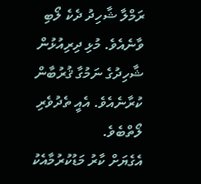ރަމްލާ ޝާހިދު ދެކެ ލޯބި ވާނެއެވެ. މުޅި ދިރިއުޅުން ޝާހިދުގެ ނަމުގާ ޤުރުބާން ކުރާނެއެވެ. އެއީ ތެދުވެރި ލޯތްބެވެ.
އެގެޔަށް ކާރު މަޑުކުރުމާއެކު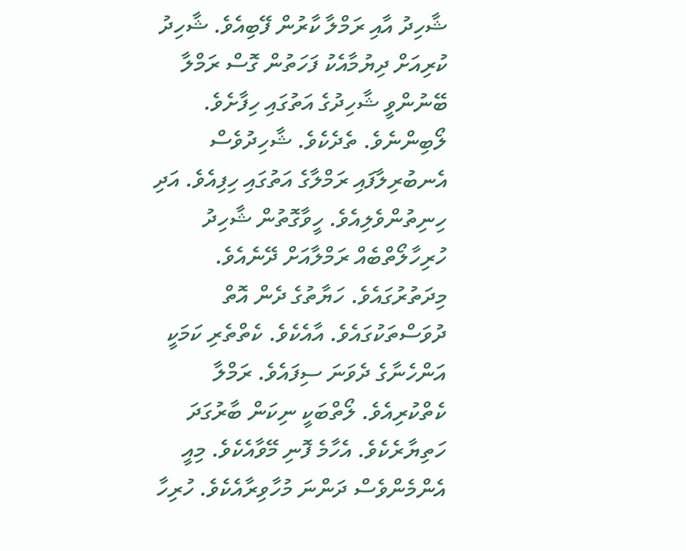ޝާހިދު އާއި ރަމްލާ ކާރުން ފޭބިއެވެ. ޝާހިދު ކުރިއަށް ދިޔުމާއެކު ފަހަތުން ގޮސް ރަމްލާ ބޭނުންވީ ޝާހިދުގެ އަތުގައި ހިފާށެވެ. ލޯބިންނެވެ. ތެދެކެވެ. ޝާހިދުވެސް އެނބުރިލާފައި ރަމްލާގެ އަތުގައި ހިފިއެވެ. އަދި ހިނިތުންވެލިއެވެ. ހީވާގޮތުން ޝާހިދު ހުރިހާލޯތްބެއް ރަމްލާއަށް ދޭނެއެވެ. މިދަތުރުގައެވެ. ހަޔާތުގެ ދެން އޮތް ދުވަސްތަކުގައެވެ. އާއެކެވެ. ކެތްތެރި ކަމަކީ އަންހެނާގެ ދެވަނަ ސިފައެވެ. ރަމްލާ ކެތްކުރިއެވެ. ލޯތްބަކީ ނިކަން ބާރުގަދަ ހަތިޔާރެކެވެ. އެހާމެ ފޮނި މޭވާއެކެވެ. މިއީ އެންމެންވެސް ދަންނަ މުހާވިރާއެކެވެ. ހުރިހާ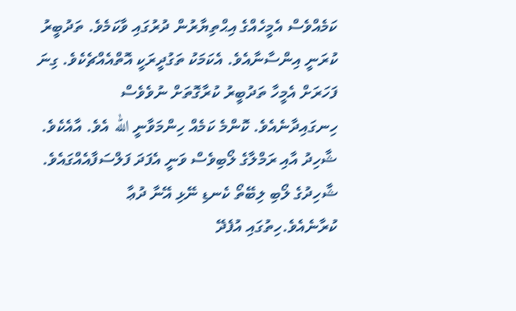ކަމެއްވެސް އެމީހެއްގެ އިޙްތިޔާރުން ދުރުގައި ވާކަމެވެ. ތަދުބީރު ކުރަނީ އިންސާނާއެވެ. އެކަމަކު ތަގުދީރަކީ އޮތްއެއްޗެކެވެ. ގިނަ ފަހަރަށް އެމީހާ ތަދުބީރު ކުރާގޮތަށް ނުވެވެސް ހިނގައިދާނެއެވެ. ކޮންމެ ކަމެއް ހިންމަވާނީ الله އެވެ. އާއެކެވެ. ޝާހިދު އާއި ރަމްލާގެ ލޯބިވެސް ވަނީ އެފަދަ ފަލްސަފާއެއްގައެވެ. ޝާހިދުގެ ލޯބި ލިބޭތޯ ކެނޑި ނޭޅި އޭނާ ދުޢާ ކުރާނެއެވެ.ހިތުގައި އުފެދޭ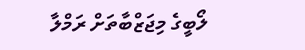ލޯބީގެ މިޖަޒްބާތަށް ރަމްލާ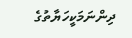ދިންނަމަކީހަޔާތުގެ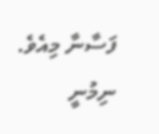ފަސާނާ މިއެވެ.
ނިމުނީ